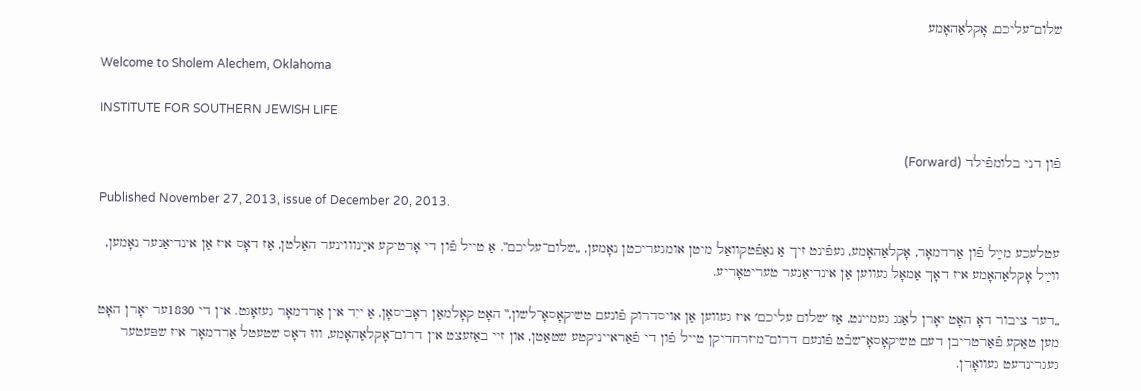שלום־עליכם, אָקלאַהאָמע

Welcome to Sholem Alechem, Oklahoma

INSTITUTE FOR SOUTHERN JEWISH LIFE

פֿון דני בלומפֿילד (Forward)

Published November 27, 2013, issue of December 20, 2013.

עטלעכע מײַל פֿון אַרדמאָר, אָקלאַהאָמע, געפֿינט זיך אַ נאַפֿטקוואַל מיטן אומגעריכטן נאָמען, „שלום־עליכם‟. אַ טייל פֿון די אָרטיקע אײַנוווינער האַלטן, אַז דאָס איז אַן אינדיאַנער נאָמען, ווײַל אָקלאַהאָמע איז דאָך אַמאָל געווען אַן אינדיאַנער טעריטאָריע.

„דער ציבור דאָ האָט יאָרן לאַנג געמיינט, אַז ׳שלום עליכם׳ איז געווען אַן אויסדרוק פֿונעם טשיקאָסאָ־לשון,‟ האָט קאָלמאַן ראָביסאָן, אַ ייִד אין אַרדמאָר געזאָגט. אין די 1830ער יאָרן האָט מען טאַקע פֿאַרטריבן דעם טשיקאָסאָ־שבֿט פֿונעם דרום־מיזרחדיקן טייל פֿון די פֿאַראייניקטע שטאַטן, און זיי באַזעצט אין דרום־אָקלאַהאָמע, וווּ דאָס שטעטל אַרדמאָר איז שפּעטער געגרינדעט געוואָרן.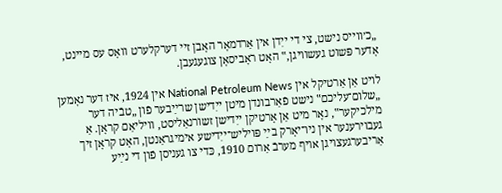„כ׳ווייס נישט, צי די ייִדן אין אַרדמאָר האָבן זיי דערקלערט וואָס עס מיינט, אָדער פּשוט געשוויגן,‟ האָט ראָביסאָן צוגעגעבן.

לויט אַן אַרטיקל אין National Petroleum News אין 1924, איז דער נאָמען „שלום־עליכם‟ נישט פֿאַרבונדן מיטן ייִדישן שרײַבער פֿון „טבֿיה דער מילכיקער‟, נאָר מיט אַן אָרטיקן ייִדישן זשורנאַליסט, וויליאַם קראָן. אַ געבוירענער אין ניו־יאָרק בײַ פּויליש־ייִדישע אימיגראַנטן, האָט קראָן זיך אַריבערגעצויגן אויף מערבֿ אַרום 1910, כּדי צו געניסן פֿון די נײַע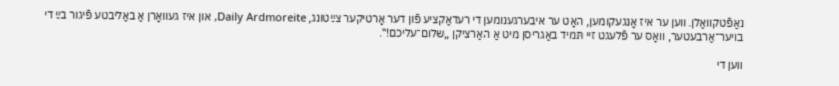נאַפֿטקוואַלן. ווען ער איז אָנגעקומען, האָט ער איבערגענומען די רעדאַקציע פֿון דער אָרטיקער צײַטונג, Daily Ardmoreite, און איז געוואָרן אַ באַליבטע פֿיגור בײַ די בויער־אַרבעטער, וואָס ער פֿלעגט זיי תּמיד באַגריסן מיט אַ האַרציקן „שלום־עליכם!‟.

ווען די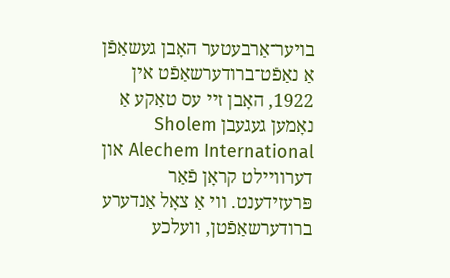בויער־אַרבעטער האָבן געשאַפֿן אַ נאַפֿט־ברודערשאַפֿט אין 1922, האָבן זיי עס טאַקע אַ נאָמען געגעבן Sholem Alechem International און דערוויילט קראָן פֿאַר פּרעזידענט. ווי אַ צאָל אַנדערע ברודערשאַפֿטן, וועלכע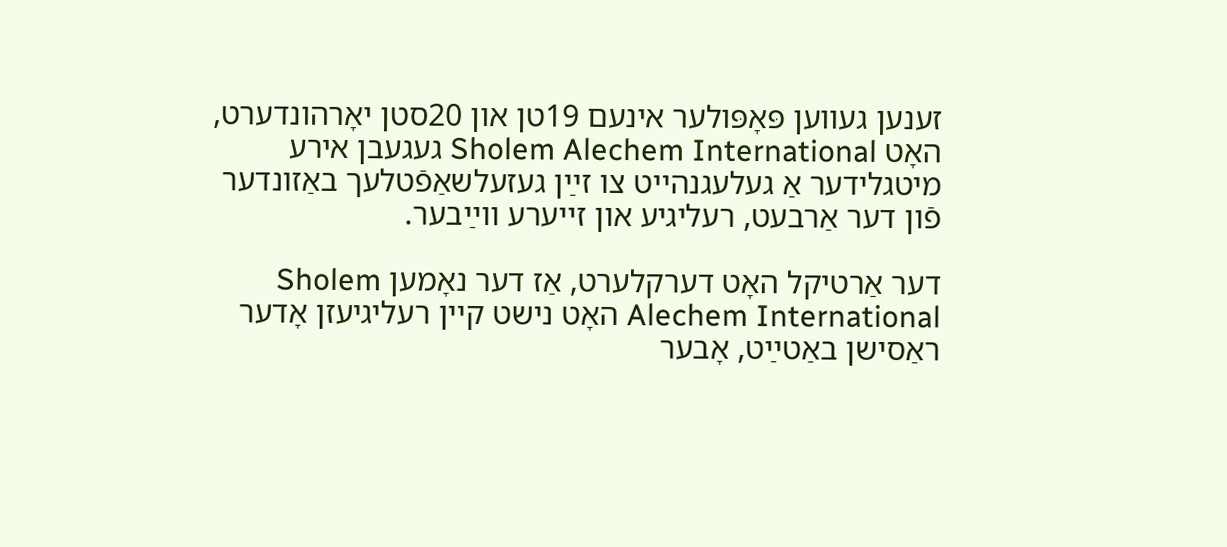זענען געווען פּאָפּולער אינעם 19טן און 20סטן יאָרהונדערט, האָט Sholem Alechem International געגעבן אירע מיטגלידער אַ געלעגנהייט צו זײַן געזעלשאַפֿטלעך באַזונדער פֿון דער אַרבעט, רעליגיע און זייערע ווײַבער.

דער אַרטיקל האָט דערקלערט, אַז דער נאָמען Sholem Alechem International האָט נישט קיין רעליגיעזן אָדער ראַסישן באַטײַט, אָבער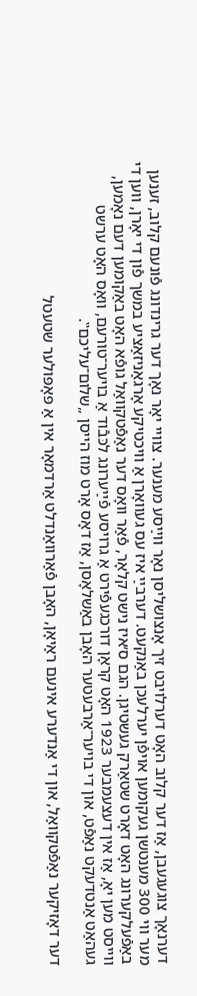דערנאָך צוגעגעבן, אַז דער קלוב האָט דערלויבט זיך אָנצושליסן נאָר ווײַסע מענער. צוויי יאָר נאָך דער גרינדונג פֿונעם קלוב, זענען מער ווי 300 מענטשן געקומען אויפֿן יערלעכן באַנקעט. דערבײַ איז עס געוואָרן אַ וויכטיקע אָרגאַניזאַציע במשך פֿון די יאָרן, ווען די באַפֿעלקערונג האָט דאָרט שטאַרק געשטיגן. הגם ס׳איז נישט קלאָר, פֿאַר וואָס דער נאַפֿטקוואַל גופֿא האָט באַקומען דעם נאָמען, ווייסט מען יאָ, אַז אין דעצעמבער 1923 האָט קראָן דורכגעפֿירט אַ גרויסע פֿײַערונג לכּבֿוד אַ בויער־טורעם, וואָס האָט ערשט געהאַט אַנטדעקט נאַפֿט, און די בויער־אַרבעטער האָבן באַשלאָסן, אַז דאָס אָרט מוז הייסן „שלום־עליכם‟.

דער דאָזיקער נאַפֿטקוואַל, און די אַנדערע אינעם ראַיאָן, האָבן פֿאַרוואַנדלט אַרדמאָר אין אַ פּאָפּולער שטעטל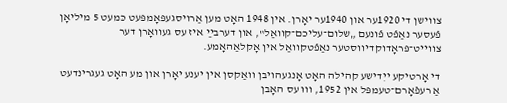צווישן די 1920ער און 1940ער יאָרן. אין 1948 האָט מען אַרויסגעפּאָמפּעט כּמעט 5 מיליאָן פֿעסער נאַפֿט פֿונעם „שלום־עליכם־קוואַל‟, און דערבײַ איז עס געוואָרן דער צווייט־פּראָדוקדיווסטער נאַפֿטקוואַל אין אָקלאַהאָמע.

די אָרטיקע ייִדישע קהילה האָט אָנגעהויבן וואַקסן אין יענע יאָרן און מע האָט געגרינדעט אַ רעפֿאָרם־טעמפּל אין 1952, וווּ עס האָבן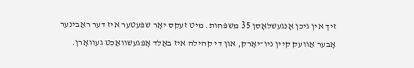זיך אין גיכן אָנגעשלאָסן 35 משפּחות. מיט זעקס יאָר שפּעטער איז דער ראַבינער אָבער אַוועק קיין ניו־יאָרק, און די קהילה איז באַלד אָפּגעשוואַכט געוואָרן.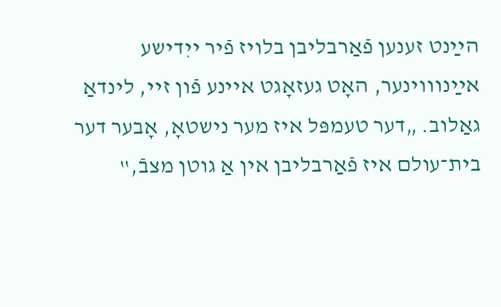הײַנט זענען פֿאַרבליבן בלויז פֿיר ייִדישע אײַנוווינער, האָט געזאָגט איינע פֿון זיי, לינדאַ גאַלוב. „דער טעמפּל איז מער נישטאָ, אָבער דער בית־עולם איז פֿאַרבליבן אין אַ גוטן מצבֿ,‟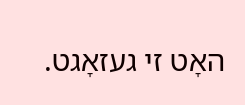האָט זי געזאָגט.